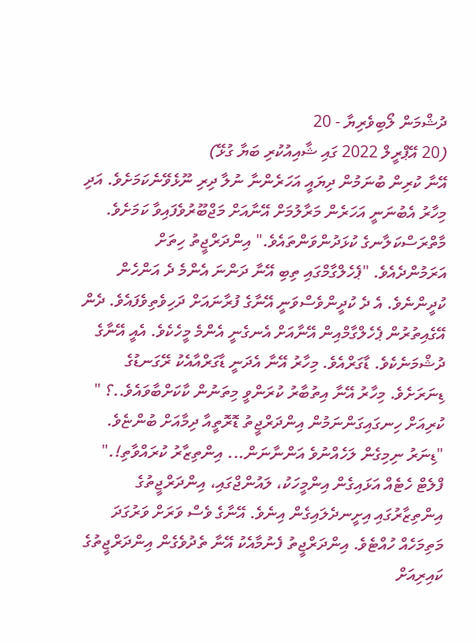ދުޝްމަން ލޯބިވެރިޔާ - 20
(20 އޭޕްރީލް 2022 ގައި ޝާއިއުކުރި ބަޔާ ގުޅޭ)
އޭނާ ކުރިން ބުނަމުން ދިޔައީ އަހަރެންނާ ނުލާ ދިރި ނޫޅެވޭނެކަމަށެވެ. އަދި މިހާރު އެބުނަނީ އަހަރެން މަރާލުމަށް އޭނާއަށް މަޖްބޫރުވެފައިވާ ކަމަށެވެ. މާތްރަސްކަލާނގެ ކުޅަދުންވަންތައެވެ." އިންދަރްޖީތު ހިތަށް އަރަމުންދެއެވެ. "ޕެހެލްގާމްގައި ތިބި އޭނާ ދަންނަ އެންމެ ދެ އަންހެން ކުދީންނެވެ. އެ ދެ ކުދީންވެސްވަނީ އޭނާގެ ފުރާނައަށް ދަހިވެތިވެފައެވެ. ދެން އޭގެއިތުރުން ޕެހެލްގާމްއިން އޭނާއަށް އެނގެނީ އެންމެ މީހެކެވެ. އެއީ އޭނާގެ ދުޝްމަނެކެވެ. ޑާގަރްއެވެ. މިހާރު އޭނާ އެދަނީ ޑާގަރްއާއެކު ރޭގަނޑުގެ ޑިނަރަށެވެ. މިހާރު އޭނާ އިތުބާރު ކުރަންވީ މިތަނުން ކާކަށްބާވައެވެ..؟ "
ކުރިއަށް ހިނގައިގަންނަމުން އިންދަރްޖީތު ޑޮރޮތީއާ ދިމާއަށް ބުންޏެވެ. "ޑިނަރު ނިމިގެން ލަހެއްނުވެ އަންނާނަން... އިންތިޒާރު ކުރައްވާތި!."
ފްލެޓް ހެޓެއް އަޅައިގެން އިންމީހަކު، ލައުންޖްގައި، އިންދަރްޖީތުގެ އިންތިޒާރުގައި އިށީނދެލައިގެން އިނެވެ. އޭނާގެ ވެސް ވަރަށް ވަރުގަދަ މަތިމަހެއް ހުއްޓެވެ. އިންދަރްޖީތު ފެނުމާއެކު އޭނާ ތެދުވެގެން އިންދަރްޖީތުގެ ކައިރިއަށް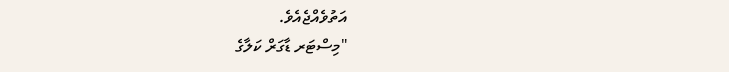އަތުވެއްޖެއެވެ.
"މިސްޓަރ ޑާގަރް ކަލާގެ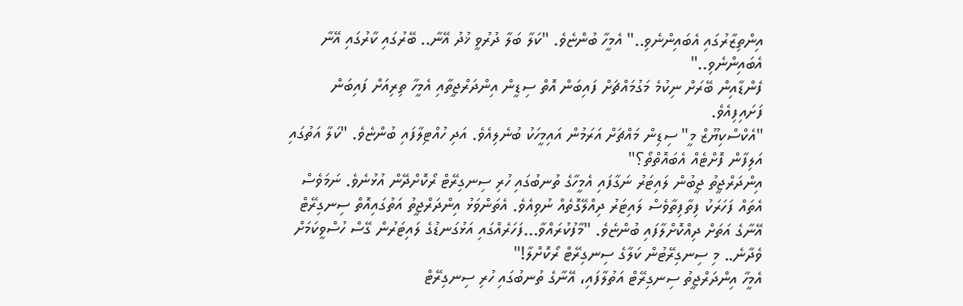އިންތިޒާރުގައި އެބައިންނެވި.." އެމީހާ ބުންޏެވެ. "ކަލާ ބަލާ ދުރުވީ ޚުދު އޭނާ.. ބޭރުގައި ކާރުގައި އޭނާ އެބައިންނެވި.."
ފެންޑާއިން ބޭރަށް ނިކުމެ މަގުމައްޗަށް ފައިބަން އޮތް ސިޑީން އިންދަރްޖީތާއި އެމީހާ ތިރިއަށް ފައިބަން ފަށައިފިއެވެ.
"އެކްސްކިޔޫޒް މީ" ސިޑިން މައްޗަށް އަރަމުން އައިމީހަކު ބުނެލިއެވެ. އަދި ހުއްޓިލާފައި ބުންޏެވެ. "ކަލާ އަތުގައި އަލިފާން ފޮށްޓެއް އެބައޮތްތޯ؟"
އިންދަރްޖީތު ޖީބުން ލައިޓަރު ނަގާފައި އެމީހާގެ ތުނބުގައި ހުރި ސިނގިރޭޓް ރޯކޮށްދޭން އުޅުނެވެ. ނަމަވެސް އެތައް ފަހަރަކު ފިތާފިތާވެސް ލައިޓަރު ދިއްލޭގޮތެއް ނުވިއެވެ. އެތަންވަޅު އިންދަރްޖީތު އަތުގައިއޮތް ސިނގިރޭޓް އޭނާގެ އަތަށް ދިއްކޮށްލާފައި ބުންޏެވެ. "މާފުކުރައްވާ...ފަހަރެއްގައި އަޅުގަނޑުގެ ލައިޓަރުން ގޭސް ހުސްވީކަމަށް ވެދާނެ.. މި ސިނގިރޭޓުން ކަލާގެ ސިނގިރޭޓް ރޯކޮށްލާ!"
އެމީހާ އިންދަރްޖީތު ސިނގިރޭޓް އަތުލާފައި، އޭނާގެ ތުނބުގައި ހުރި ސިނގިރޭޓް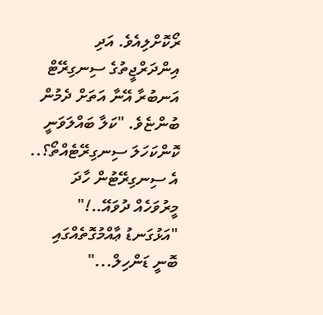ރޯކޮށްލިއެވެ. އަދި އިންދަރްޖީތުގެ ސިނގިރޭޓް އަނބުރާ އޭނާ އަތަށް ދެމުން ބުންޏެވެ. "ކަލާ ބައްލަވަނީ ކޮންކަހަލަ ސިނގިރޭޓެއްތޯ؟.. އެ ސިނގިރޭޓުން ހާދަ މީރުވަހެއް ދުވައޭ..!"
"އަޅުގަނޑު ޢާއްމުގޮތެއްގައި ބޮނީ ޑަންހިލް..."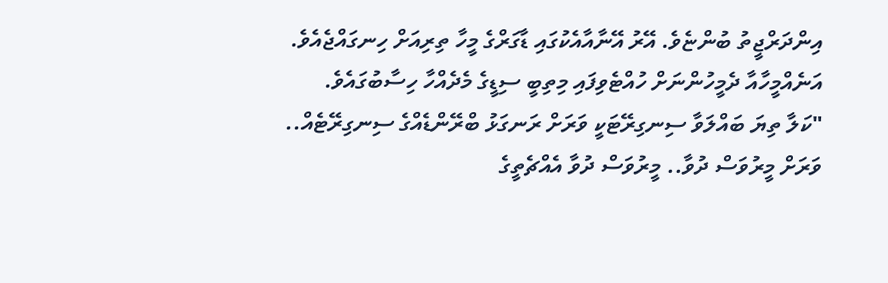އިންދަރްޖީތު ބުންޏެވެ. އޭރު އޭނާއާއެކުގައި ޑާގަރްގެ މީހާ ތިރިއަށް ހިނގައްޖެއެވެ. އަނެއްމީހާއާ ދެމީހުންނަށް ހުއްޓެވިފައި މިތިބީ ސިޑީގެ މެދެއްހާ ހިސާބުގައެވެ.
"ކަލާ ތިޔަ ބައްލަވާ ސިނގިރޭޓަކީ ވަރަށް ރަނގަޅު ބްރޭންޑެއްގެ ސިނގިރޭޓެއް.. ވަރަށް މީރުވަސް ދުވާ.. މީރުވަސް ދުވާ އެއްޗެތީގެ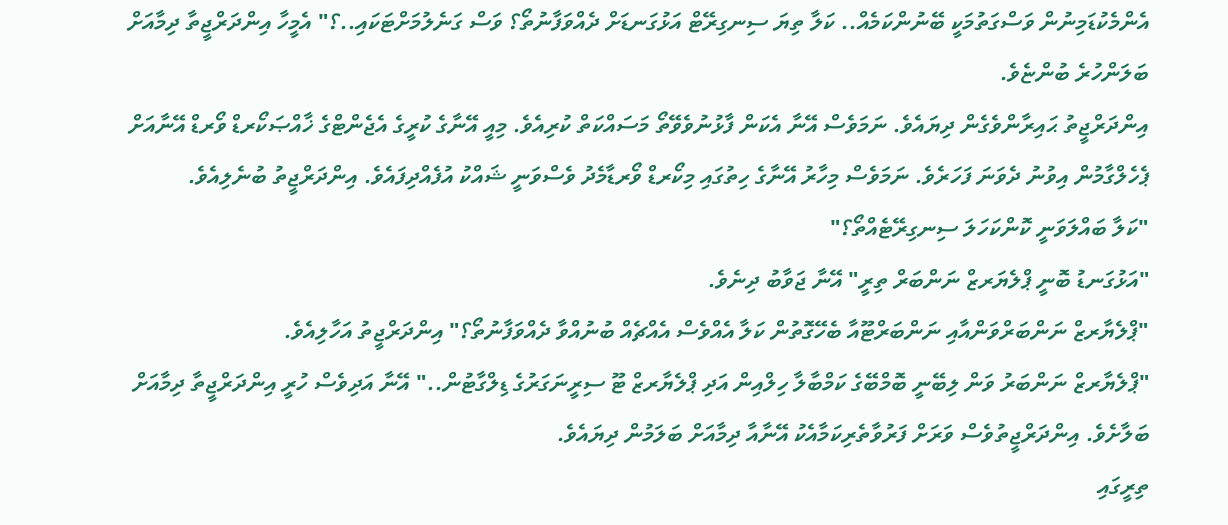އެންމެކުޑަމިނުން ވަސްގަތުމަކީ ބޭނުންކަމެއް.. ކަލާ ތިޔަ ސިނގިރޭޓް އަޅުގަނޑަށް ދެއްވަފާނުތޯ؟ ވަސް ގަނެލުމަށްޓަކައި..؟" އެމީހާ އިންދަރްޖީތާ ދިމާއަށް ބަލަންހުރެ ބުންޏެވެ.
އިންދަރްޖީތު ޙައިރާންވެގެން ދިޔައެވެ. ނަމަވެސް އޭނާ އެކަން ފާޅުނުވެވޭތޯ މަސައްކަތް ކުރިއެވެ. މިއީ އޭނާގެ ކުރީގެ އެޖެންޓްގެ ޚާއްޞަކޯރޑް ވޯރޑް އޭނާއަށް ޕެހެލްގާމުން އިވުނު ދެވަނަ ފަހަރެވެ. ނަމަވެސް މިހާރު އޭނާގެ ހިތުގައި މިކޯރޑް ވޯރޑާމެދު ވެސްވަނީ ޝައްކު އުފެއްދިފައެވެ. އިންދަރްޖީތު ބުނެލިއެވެ.
"ކަލާ ބައްލަވަނީ ކޮންކަހަލަ ސިނގިރޭޓެއްތޯ؟"
"އަޅުގަނޑު ބޮނީ ޕްލެޔަރޒް ނަންބަރް ތިރީ" އޭނާ ޖަވާބު ދިނެވެ.
"ޕްލެޔާރޒް ނަންބަރްވަންއާއި ނަންބަރްޓޫއާ ބެހޭގޮތުން ކަލާ އެއްވެސް އެއްޗެއް ބުނުއްވާ ދެއްވަފާނުތޯ؟" އިންދަރްޖީތު އަހާލިއެވެ.
"ޕްލެޔާރޒް ނަންބަރު ވަން ލިބޭނީ ބޮމްބޭގެ ކަމްބާލާ ހިލްއިން އަދި ޕްލެޔާރޒް ޓޫ ސިރީނަގަރުގެ ޑިލްގާޓުން.." އޭނާ އަދިވެސް ހުރީ އިންދަރްޖީތާ ދިމާއަށް ބަލާށެވެ. އިންދަރްޖީތުވެސް ވަރަށް ފަރުވާތެރިކަމާއެކު އޭނާއާ ދިމާއަށް ބަލަމުން ދިޔައެވެ.
ތިރީގައި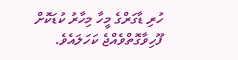ހުރި ޑާގަރްގެ މީހާ މިހާރު ކުޑަކޮށް ފޫހިވާގޮތްވެއްޖެ ކަހަލައެވެ.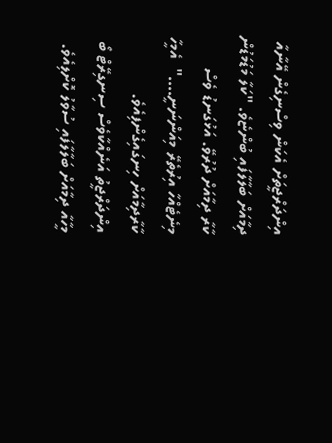އިންދަރްޖީތަށް އެކަން ވިސްނިގެން އޭނާއާ ދިމާއަށް ބަލާލާފައި ބުންޏެވެ. "ކަލާ މަޑުމަޑުން ކާރާ ދިމާއަށް ދުރުވޭ. އަޅުގަނޑު ވެސް މިނެޓެއްހާ އިރުތެރޭ މިއަންނަނީ...."  އެމީހާ ކާރާދިމާއަށް ހިނގައިގެންފިއެވެ.
އިންދަރްޖީތު އަނެއްކާވެސް ސިނގިރޭޓް ބޯ މީހާއާ ދިމާއަށް ބަލާލާފައި ސުވާލު ކޮށްލިއެވެ.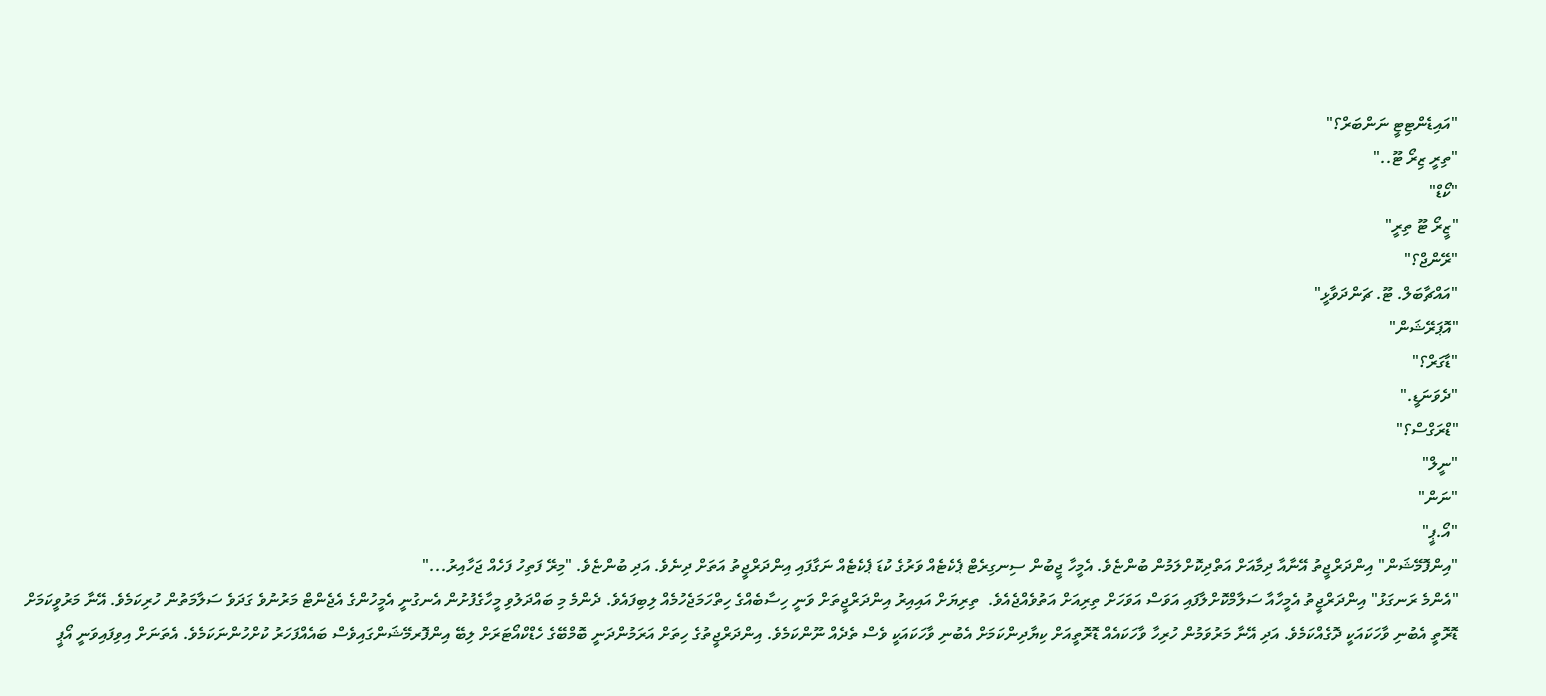"އައިޑެންޓިޓީ ނަންބަރް؟"
"ތިރީ ޒިރޯ ޓޫ.."
"ކޯޑް"
"ޒީރޯ ޓޫ ތިރީ"
"ރޭންޖް؟"
"އައްޗާބަލް. ޓޫ. ޗަންދަވާޅީ"
"އޮޕަރޭޝަން"
"ޑާގަރް؟"
"ދެވަނަޑީ."
"ޑްރަގްސް؟"
"ނީލް"
"ނަން"
"އޯ.ޕީ"
"އިންފޮމޭޝަން" އިންދަރްޖީތު އޭނާއާ ދިމާއަށް އަތްދިކޮށްލަމުން ބުންޏެވެ. އެމީހާ ޖީބުން ސިނގިރެޓް ޕެކެޓެއް ވަރުގެ ކުޑަ ޕެކެޓެއް ނަގާފައި އިންދަރްޖީތު އަތަށް ދިނެވެ. އަދި ބުންޏެވެ. "މިރޭ ފަތިހު ފަހެއް ޖަހާއިރު..."
"އެންމެ ރަނގަޅު" އިންދަރްޖީތު އެމީހާއާ ސަލާމްކޮށްލާފައި އަވަސް އަވަހަށް ތިރިއަށް އަތުވެއްޖެއެވެ.  ތިރިޔަށް އައިއިރު އިންދަރްޖީތަށް ވަނީ ހިސާބެއްގެ ހިތްހަމަޖެހުމެއް ލިބިފައެވެ. ދެންމެ މި ބައްދަލުވި މީހާގެފުށުން އެނގުނީ އެމީހުންގެ އެޖެންޓް މަރުނުވެ ގަދަވެ ސަލާމަތުން ހުރިކަމެވެ. އޭނާ މަރުވީކަމަށް ޑޮރޮތީ އެބުނި ވާހަކައަކީ ދޮގެއްކަމެވެ. އަދި އޭނާ މަރުވަމުން ހުރިހާ ވާހަކައެއް ޑޮރޮތީއަށް ކިޔާދިންކަމަށް އެބުނި ވާހަކައަކީ ވެސް ތެދެއް ނޫންކަމެވެ. އިންދަރްޖީތުގެ ހިތަށް އަރަމުންދަނީ ބޮމްބޭގެ ހެޑްކްއޯޓަރަށް ލިބޭ އިންފޮރމޭޝަންގައިވެސް ބައެއްފަހަރު ކުށްހުންނަކަމެވެ. އެތަނަށް އިވިފައިވަނީ އޯޕީ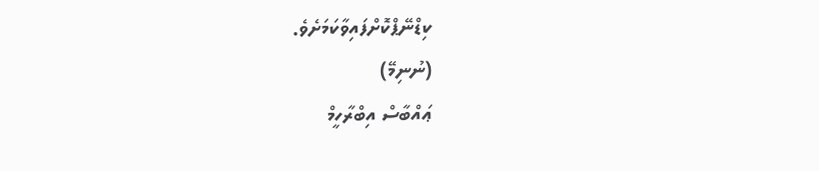ކިޑްނޭޕްކޮށްފައިވާކަމަށެވެ.
(ނުނިމޭ)
ޢައްބާސް އިބްރާހީމް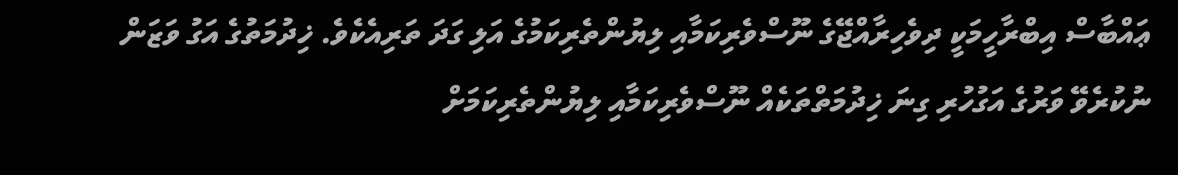ޢައްބާސް އިބްރާހީމަކީ ދިވެހިރާއްޖޭގެ ނޫސްވެރިކަމާއި ލިޔުންތެރިކަމުގެ އަލި ގަދަ ތަރިއެކެވެ. ޚިދުމަތުގެ އަގު ވަޒަން ނުކުރެވޭ ވަރުގެ އަގުހުރި ގިނަ ޚިދުމަތްތަކެއް ނޫސްވެރިކަމާއި ލިޔުންތެރިކަމަށް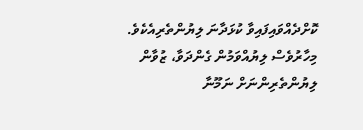ކޮށްދެއްވައިފައިވާ ކުޅަދާނަ ލިޔުންތެރިއެކެވެ. މިހާރުވެސް ލިޔުއްވަމުން ގެންދަވާ، ޒުވާން ލިޔުންތެރިންނަށް ނަމޫނާ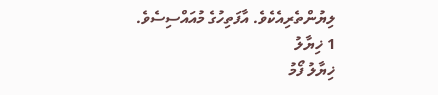ލިޔުންތެރިއެކެވެ. އާފަތިހުގެ މުއައްސިސެވެ.
1 ޚިޔާލު
ޚިޔާލު ފޯމު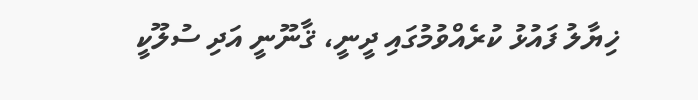ޚިޔާލު ފައުޅު ކުރެއްވުމުގައި ދީނީ، ޤާނޫނީ އަދި ސުލޫކީ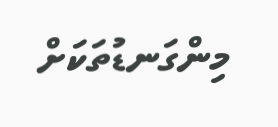މިންގަނޑުތަކަށް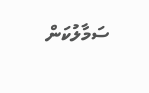ސަމާލުކަން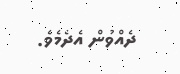ދެއްވުން އެދެމެވެ.